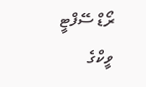ރޯޑް ސޭފްޓީ ވީކްގެ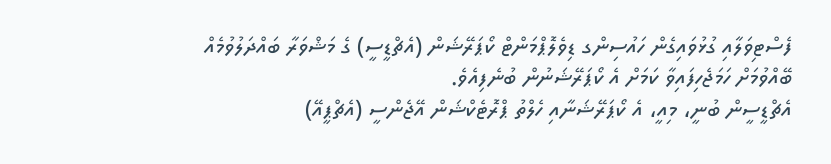ފެސްޓިވަލާއި ގުޅުވައިގެން ހައުސިންގ ޑިވެލޮޕްމަންޓް ކޯޕަރޭޝަން (އެޗްޑީސީ) ގެ މަޝްވަރާ ބައްދަލުވުމެއް ބޭއްވުމަށް ހަމަޖެހިފައިވާ ކަމަށް އެ ކޯޕަރޭޝަނުން ބުނެފިއެވެ.
އެޗްޑީސީން ބުނީ، މިއީ، އެ ކޯޕަރޭޝަނާއި ހެލްތު ޕްރޮޓެކްޝަން އޭޖެންސީ (އެޗްޕީއޭ)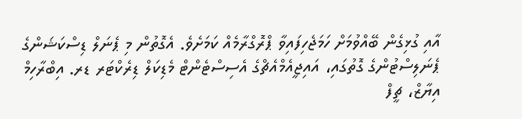އާއި ގުޅިގެން ބޭއްވުމަށް ހަމަޖެހިފައިވާ ޕްރޮގްރާމެއް ކަމަށެވެ. އެގޮތުން މި ޕެނަލް ޑިސްކަޝަންގެ ޕެނަލިސްޓުންގެ ގޮތުގައި، އައިޖީއެމްއެޗްގެ އެސިސްޓެންޓް މެޑިކަލް ޑިރެކްޓަރ ޑރ. އިބްރާހިމް އިޔާޒް، ޗީފް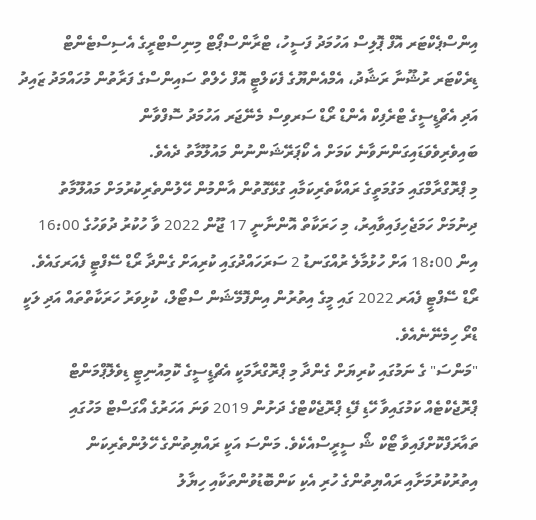އިންސްޕެކްޓަރ އޮފް ޕޮލިސް އަހުމަދު ފަސީހު، ޓްރާންސްޕޯޓް މިނިސްޓްރީގެ އެސިސްޓެންޓް ޑިރެކްޓަރ ރުޝޫނާ ރަޝާދު، އެމްއެންޔޫގެ ފެކަލްޓީ އޮފް ހެލްތް ސައިންސްގެ ފަރާތުން މުހައްމަދު ޒައިދު އަދި އެޗްޑީސީގެ ޓްރެފިކް އެންޑް ރޯޑް ސަރވިސް މެނޭޖަރ އަހުމަދު ސޮފްވާން ބައިވެރިވެވަޑައިގަންނަވާނެ ކަމަށް އެ ކޯޕަރޭޝަންނުން މައުލޫމާތު ދެއެވެ.
މި ޕްރޮގްރާމްގައި މަގުމަތީގެ ރައްކާތެރިކަމާއި ގުޅޭގޮތުން އާންމުން ހޭލުންތެރިކުރުމަށް މައުލޫމާތު ދިނުމަށް ހަމަޖެހިފައިވާއިރު، މި ހަރަކާތް އޮންނާނީ 17 ޖޫން 2022 ވާ ހުކުރު ދުވަހުގެ 16:00 އިން 18:00 އަށް ހުޅުމާލެ ރުއްގަނޑު 2 ސަރަހައްދުގައި ކުރިއަށް ގެންދާ ރޯޑް ސޭފްޓީ ފެއަރގައެވެ. ރޯޑް ސޭފްޓީ ފެއަރ 2022 ގައި މީގެ އިތުރުން އިންފޮމޭޝަން ސްޓޯލް، ކުޅިވަރު ހަރަކާތްތައް އަދި ލަކީ ޑްރޯ ހިމެނޭނެއެވެ.
"މަންސަ" ގެ ނަމުގައި ކުރިޔަށް ގެންދާ މި ޕްރޮގްރާމަކީ އެޗްޑީސީގެ ކޮމިއުނިޓީ ޑިވެލޮޕްމަންޓް ޕްރޮޖެކްޓެއް ކަމުގައިވާ ހޭޑި ފޭޑި ޕްރޮޖެކްޓްގެ ދަށުން 2019 ވަނަ އަހަރުގެ އޯގަސްޓް މަހުގައި ތައާރަފްކޮށްފައިވާ ޓޯކް ޝޯ ސީރީސްއެކެވެ. މަންސަ އަކީ ރައްޔިތުންގެ ހޭލުންތެރިކަން އިތުރުކުރުމަށާއި ރައްޔިތުންގެ ހުރި އެކި ކަންބޮޑުވުންތަކާއި ހިޔާލު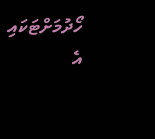ހޯދުމަށްޓަކައި އެ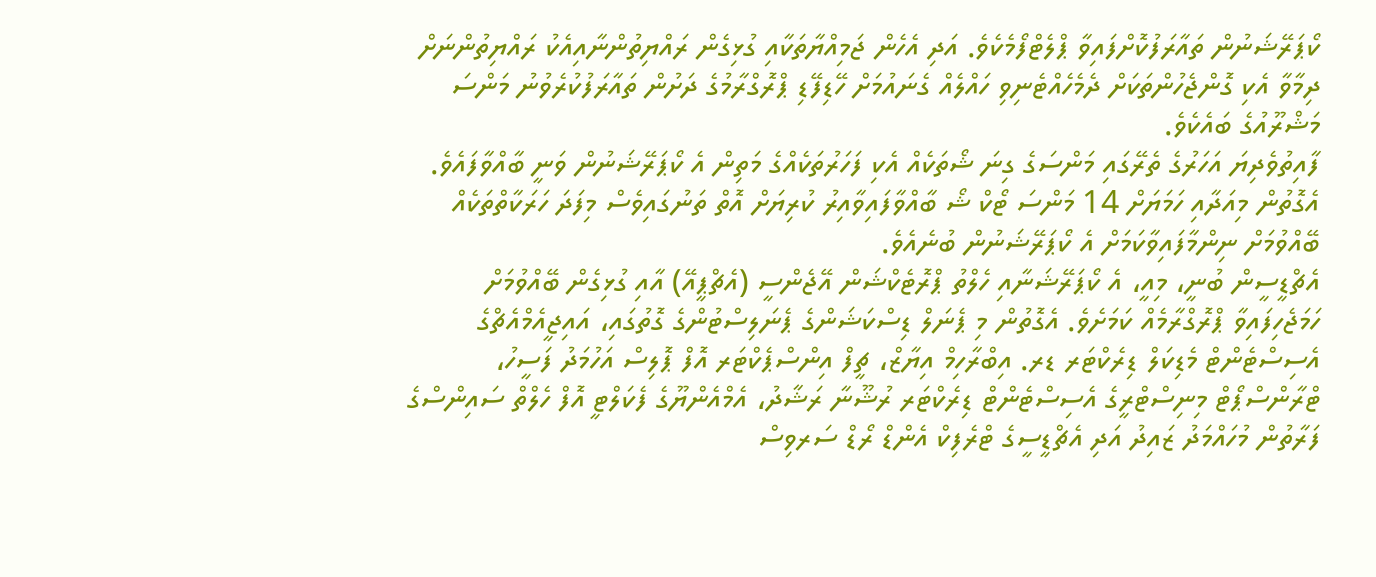ކޯޕަރޭޝަނުން ތައާރަފުކޮށްފައިވާ ޕްލެޓްފޯމެކެވެ. އަދި އެހެން ޖަމިއްޔާތަކާއި ގުޅިގެން ރައްޔިތުންނާއިއެކު ރައްޔިތުންނަށް ދިމާވާ އެކި ގޮންޖެހުންތަކަށް ދެމެހެއްޓެނިވި ހައްލެއް ގެނައުމަށް ހޭޑިފޭޑި ޕްރޮގްރާމުގެ ދަށުން ތައާރަފުކުރެވުނު މަންސަ މަޝްރޫއުގެ ބައެކެވެ.
ފާއިތުވެދިޔަ އަހަރުގެ ތެރޭގައި މަންސަގެ ގިނަ ޝޯތަކެއް އެކި ފަހަރުތަކެއްގެ މަތިން އެ ކޯޕަރޭޝަނުން ވަނީ ބާއްވާފައެވެ. އެގޮތުން މިއަދާއި ހަމަޔަށް 14 މަންސަ ޓޯކް ޝޯ ބާއްވާފައިވާއިރު ކުރިޔަށް އޮތް ތަނުގައިވެސް މިފަދަ ހަރަކާތްތަކެއް ބޭއްވުމަށް ނިންމާފައިވާކަމަށް އެ ކޯޕަރޭޝަނުން ބުނެއެވެ.
އެޗްޑީސީން ބުނީ، މިއީ، އެ ކޯޕަރޭޝަނާއި ހެލްތު ޕްރޮޓެކްޝަން އޭޖެންސީ (އެޗްޕީއޭ) އާއި ގުޅިގެން ބޭއްވުމަށް ހަމަޖެހިފައިވާ ޕްރޮގްރާމެއް ކަމަށެވެ. އެގޮތުން މި ޕެނަލް ޑިސްކަޝަންގެ ޕެނަލިސްޓުންގެ ގޮތުގައި، އައިޖީއެމްއެޗްގެ އެސިސްޓެންޓް މެޑިކަލް ޑިރެކްޓަރ ޑރ. އިބްރާހިމް އިޔާޒް، ޗީފް އިންސްޕެކްޓަރ އޮފް ޕޮލިސް އަހުމަދު ފަސީހު، ޓްރާންސްޕޯޓް މިނިސްޓްރީގެ އެސިސްޓެންޓް ޑިރެކްޓަރ ރުޝޫނާ ރަޝާދު، އެމްއެންޔޫގެ ފެކަލްޓީ އޮފް ހެލްތް ސައިންސްގެ ފަރާތުން މުހައްމަދު ޒައިދު އަދި އެޗްޑީސީގެ ޓްރެފިކް އެންޑް ރޯޑް ސަރވިސް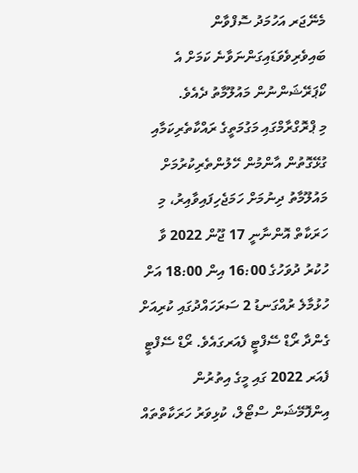މެނޭޖަރ އަހުމަދު ސޮފްވާން ބައިވެރިވެވަޑައިގަންނަވާނެ ކަމަށް އެ ކޯޕަރޭޝަންނުން މައުލޫމާތު ދެއެވެ.
މި ޕްރޮގްރާމްގައި މަގުމަތީގެ ރައްކާތެރިކަމާއި ގުޅޭގޮތުން އާންމުން ހޭލުންތެރިކުރުމަށް މައުލޫމާތު ދިނުމަށް ހަމަޖެހިފައިވާއިރު، މި ހަރަކާތް އޮންނާނީ 17 ޖޫން 2022 ވާ ހުކުރު ދުވަހުގެ 16:00 އިން 18:00 އަށް ހުޅުމާލެ ރުއްގަނޑު 2 ސަރަހައްދުގައި ކުރިއަށް ގެންދާ ރޯޑް ސޭފްޓީ ފެއަރގައެވެ. ރޯޑް ސޭފްޓީ ފެއަރ 2022 ގައި މީގެ އިތުރުން އިންފޮމޭޝަން ސްޓޯލް، ކުޅިވަރު ހަރަކާތްތައް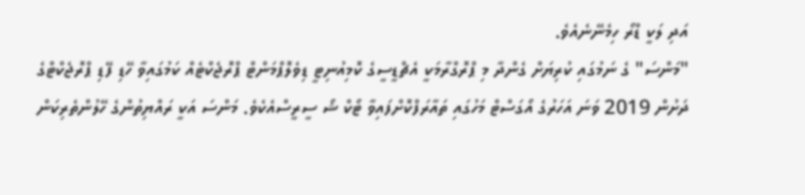އަދި ލަކީ ޑްރޯ ހިމެނޭނެއެވެ.
"މަންސަ" ގެ ނަމުގައި ކުރިޔަށް ގެންދާ މި ޕްރޮގްރާމަކީ އެޗްޑީސީގެ ކޮމިއުނިޓީ ޑިވެލޮޕްމަންޓް ޕްރޮޖެކްޓެއް ކަމުގައިވާ ހޭޑި ފޭޑި ޕްރޮޖެކްޓްގެ ދަށުން 2019 ވަނަ އަހަރުގެ އޯގަސްޓް މަހުގައި ތައާރަފްކޮށްފައިވާ ޓޯކް ޝޯ ސީރީސްއެކެވެ. މަންސަ އަކީ ރައްޔިތުންގެ ހޭލުންތެރިކަން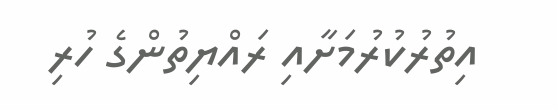އިތުރުކުރުމަށާއި ރައްޔިތުންގެ ހުރި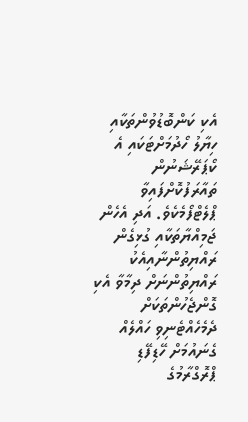އެކި ކަންބޮޑުވުންތަކާއި ހިޔާލު ހޯދުމަށްޓަކައި އެ ކޯޕަރޭޝަނުން ތައާރަފުކޮށްފައިވާ ޕްލެޓްފޯމެކެވެ. އަދި އެހެން ޖަމިއްޔާތަކާއި ގުޅިގެން ރައްޔިތުންނާއިއެކު ރައްޔިތުންނަށް ދިމާވާ އެކި ގޮންޖެހުންތަކަށް ދެމެހެއްޓެނިވި ހައްލެއް ގެނައުމަށް ހޭޑިފޭޑި ޕްރޮގްރާމުގެ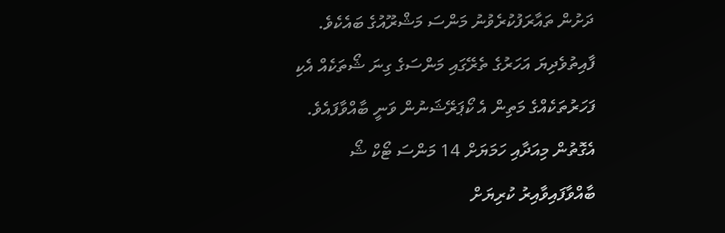ދަށުން ތައާރަފުކުރެވުނު މަންސަ މަޝްރޫއުގެ ބައެކެވެ.
ފާއިތުވެދިޔަ އަހަރުގެ ތެރޭގައި މަންސަގެ ގިނަ ޝޯތަކެއް އެކި ފަހަރުތަކެއްގެ މަތިން އެ ކޯޕަރޭޝަނުން ވަނީ ބާއްވާފައެވެ. އެގޮތުން މިއަދާއި ހަމަޔަށް 14 މަންސަ ޓޯކް ޝޯ ބާއްވާފައިވާއިރު ކުރިޔަށް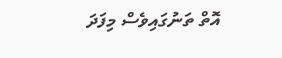އޮތް ތަނުގައިވެސް މިފަދަ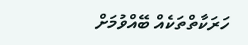ހަރަކާތްތަކެއް ބޭއްވުމަށް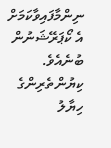ނިންމާފައިވާކަމަށް އެ ކޯޕަރޭޝަނުން ބުނެއެވެ.
ކިޔުންތެރިންގެ ހިޔާލު